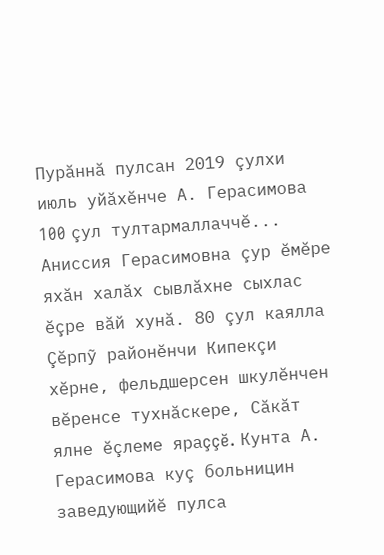Пурăннă пулсан 2019 çулхи июль уйăхĕнче А. Герасимова 100 çул тултармаллаччĕ... Аниссия Герасимовна çур ĕмĕре яхăн халăх сывлăхне сыхлас ĕçре вăй хунă. 80 çул каялла Çĕрпỹ районĕнчи Кипекçи хĕрне, фельдшерсен шкулĕнчен вĕренсе тухнăскере, Сăкăт ялне ĕçлеме яраççĕ. Кунта А. Герасимова куç больницин заведующийĕ пулса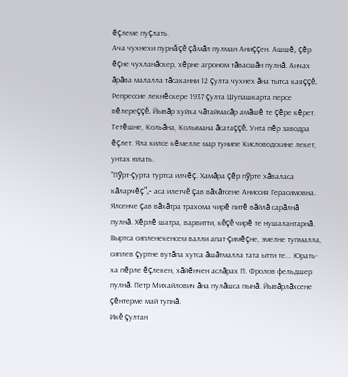ĕçлеме пуçлать.
Ача чухнехи пурнăçĕ çăмăл пулман Аниççен. Ашшĕ, çĕр ĕçне чухланăскер, хĕрне агроном тăвасшăн пулнă. Анчах ăрăва малалла тăсаканни 12 çулта чухнех ăна тытса каяççĕ. Репрессие лекнĕскере 1937 çулта Шупашкарта персе вĕлереççĕ. Йывăр хуйха чăтаймасăр амăшĕ те çĕре кĕрет. Тетĕшне, Кольăна, Колымана ăсатаççĕ. Унта пĕр заводра ĕçлет. Яла килсе кĕмелле мар тунипе Кисловодскине лекет, унтах юлать.
"Пỹрт-çурта туртса илчĕç. Хамăра çĕр пỹрте хăваласа кăларчĕç",- аса илетчĕ çав вăхăтсене Аниссия Герасимовна.
Ялсенче çав вăхăтра трахома чирĕ питĕ вăйлă сарăлнă пулнă. Хĕрлĕ шатра, варвитти, кĕçĕ чирĕ те нушалантарнă. Выртса сипленекенсем валли апат-çимĕçне, эмелне тупмалла, сиплев çуртне вутăпа хутса ăшăтмалла тата ытти те... Юрать-ха пĕрле ĕçлекен, хăйĕнчен аслăрах П. Фролов фельдшер пулнă. Петр Михайлович ăна пулăшса пынă. Йывăрлăхсене çĕнтерме май тупнă.
Икĕ çултан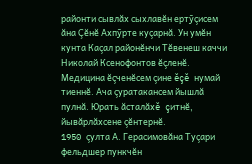районти сывлăх сыхлавĕн ертỹçисем ăна Çĕнĕ Ахпỹрте куçарнă. Ун умĕн кунта Каçал районĕнчи Тĕвенеш каччи Николай Ксенофонтов ĕçленĕ.
Медицина ĕçченĕсем çине ĕçĕ нумай тиеннĕ. Ача çуратакансем йышлă пулнă. Юрать ăсталăхĕ çитнĕ, йывăрлăхсене çĕнтернĕ.
1950 çулта А. Герасимовăна Туçари фельдшер пункчĕн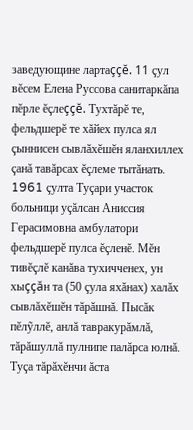заведующине лартаççĕ. 11 çул вĕсем Елена Руссова санитаркăпа пĕрле ĕçлеççĕ. Тухтăрĕ те, фельдшерĕ те хăйех пулса ял çыннисен сывлăхĕшĕн яланхиллех çанă тавăрсах ĕçлеме тытăнать.
1961 çулта Туçари участок больници уçăлсан Аниссия Герасимовна амбулатори фельдшерĕ пулса ĕçленĕ. Мĕн тивĕçлĕ канăва тухичченех, ун хыççăн та (50 çула яхăнах) халăх сывлăхĕшĕн тăрăшнă. Пысăк пĕлỹллĕ, анлă тавракурăмлă, тăрăшуллă пулнипе палăрса юлнă. Туçа тăрăхĕнчи ăста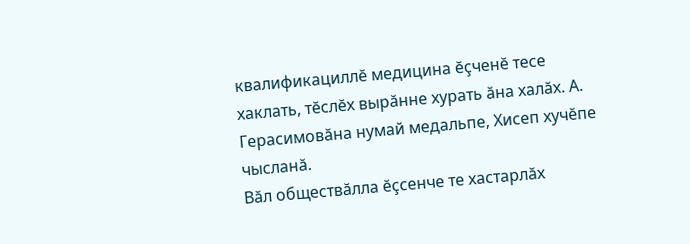квалификациллĕ медицина ĕçченĕ тесе хаклать, тĕслĕх вырăнне хурать ăна халăх. А. Герасимовăна нумай медальпе, Хисеп хучĕпе чысланă.
Вăл обществăлла ĕçсенче те хастарлăх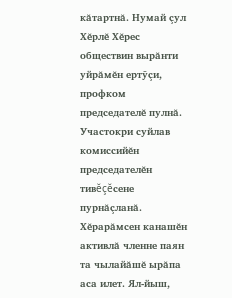кăтартнă. Нумай çул Хĕрлĕ Хĕрес обществин вырăнти уйрăмĕн ертỹçи, профком председателĕ пулнă. Участокри суйлав комиссийĕн председателĕн тивĕçĕсене пурнăçланă. Хĕрарăмсен канашĕн активлă членне паян та чылайăшĕ ырăпа аса илет. Ял-йыш,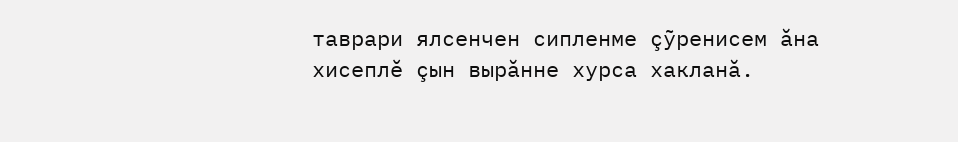таврари ялсенчен сипленме çỹренисем ăна хисеплĕ çын вырăнне хурса хакланă.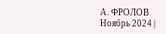А. ФРОЛОВ
Ноябрь 2024 |